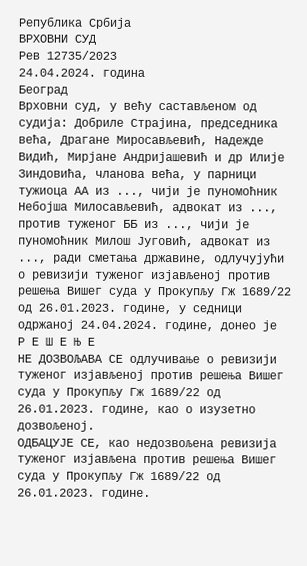Република Србија
ВРХОВНИ СУД
Рев 12735/2023
24.04.2024. година
Београд
Врховни суд, у већу састављеном од судија: Добриле Страјина, председника већа, Драгане Миросављевић, Надежде Видић, Мирјане Андријашевић и др Илије Зиндовића, чланова већа, у парници тужиоца АА из ..., чији је пуномоћник Небојша Милосављевић, адвокат из ..., против туженог ББ из ..., чији је пуномоћник Милош Југовић, адвокат из ..., ради сметања државине, одлучујући о ревизији туженог изјављеној против решења Вишег суда у Прокупљу Гж 1689/22 од 26.01.2023. године, у седници одржаној 24.04.2024. године, донео је
Р Е Ш Е Њ Е
НЕ ДОЗВОЉАВА СЕ одлучивање о ревизији туженог изјављеној против решења Вишег суда у Прокупљу Гж 1689/22 од 26.01.2023. године, као о изузетно дозвољеној.
ОДБАЦУЈЕ СЕ, као недозвољена ревизија туженог изјављена против решења Вишег суда у Прокупљу Гж 1689/22 од 26.01.2023. године.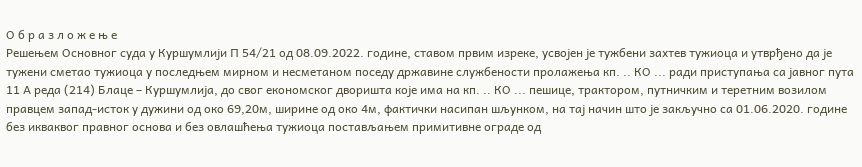О б р а з л о ж е њ е
Решењем Основног суда у Куршумлији П 54/21 од 08.09.2022. године, ставом првим изреке, усвојен је тужбени захтев тужиоца и утврђено да је тужени сметао тужиоца у последњем мирном и несметаном поседу државине службености пролажења кп. .. КО ... ради приступања са јавног пута 11 А реда (214) Блаце – Куршумлија, до свог економског дворишта које има на кп. .. КО ... пешице, трактором, путничким и теретним возилом правцем запад-исток у дужини од око 69,20м, ширине од око 4м, фактички насипан шљунком, на тај начин што је закључно са 01.06.2020. године без икваквог правног основа и без овлашћења тужиоца постављањем примитивне ограде од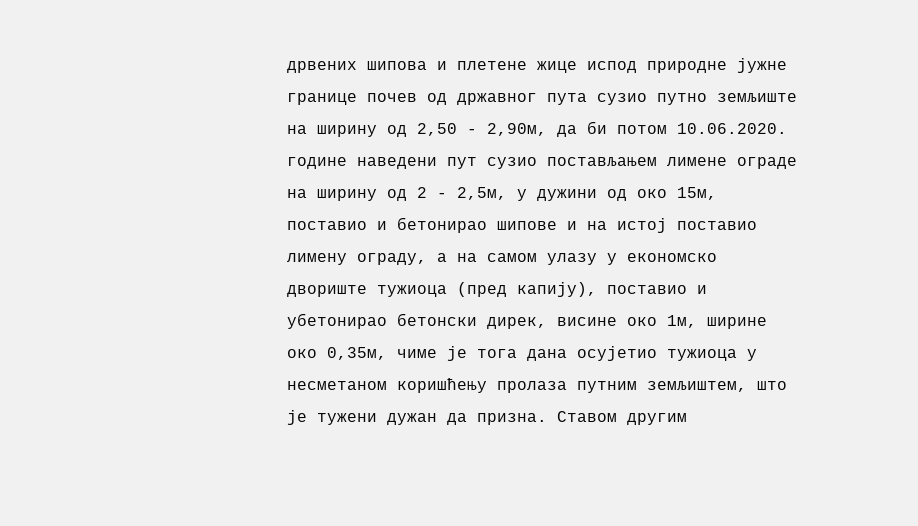дрвених шипова и плетене жице испод природне јужне границе почев од државног пута сузио путно земљиште на ширину од 2,50 - 2,90м, да би потом 10.06.2020. године наведени пут сузио постављањем лимене ограде на ширину од 2 - 2,5м, у дужини од око 15м, поставио и бетонирао шипове и на истој поставио лимену ограду, а на самом улазу у економско двориште тужиоца (пред капију), поставио и убетонирао бетонски дирек, висине око 1м, ширине око 0,35м, чиме је тога дана осујетио тужиоца у несметаном коришћењу пролаза путним земљиштем, што је тужени дужан да призна. Ставом другим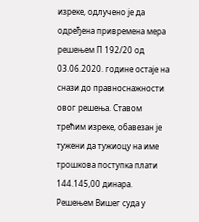изреке, одлучено је да одређена привремена мера решењем П 192/20 од 03.06.2020. године остаје на снази до правноснажности овог решења. Ставом трећим изреке, обавезан је тужени да тужиоцу на име трошкова поступка плати 144.145,00 динара.
Решењем Вишег суда у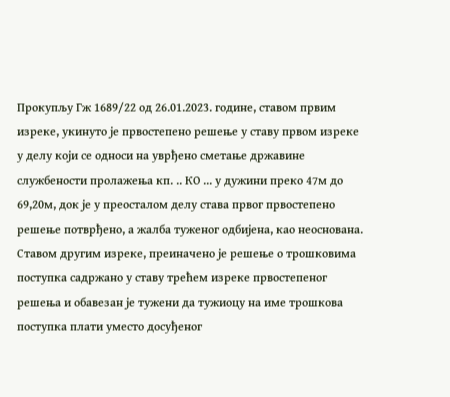Прокупљу Гж 1689/22 од 26.01.2023. године, ставом првим изреке, укинуто је првостепено решење у ставу првом изреке у делу који се односи на уврђено сметање државине службености пролажења кп. .. КО ... у дужини преко 47м до 69,20м, док је у преосталом делу става првог првостепено решење потврђено, а жалба туженог одбијена, као неоснована. Ставом другим изреке, преиначено је решење о трошковима поступка садржано у ставу трећем изреке првостепеног решења и обавезан је тужени да тужиоцу на име трошкова поступка плати уместо досуђеног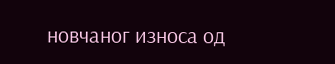новчаног износа од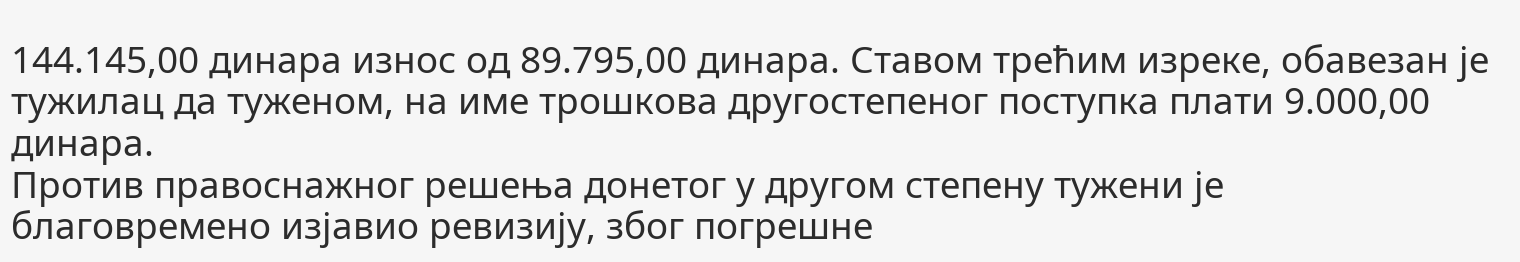144.145,00 динара износ од 89.795,00 динара. Ставом трећим изреке, обавезан је тужилац да туженом, на име трошкова другостепеног поступка плати 9.000,00 динара.
Против правоснажног решења донетог у другом степену тужени је благовремено изјавио ревизију, због погрешне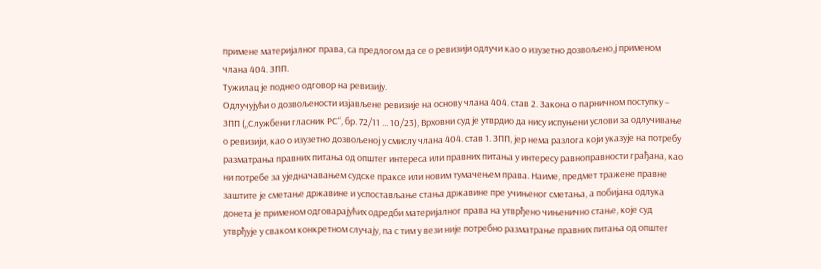примене материјалног права, са предлогом да се о ревизији одлучи као о изузетно дозвољено,ј применом члана 404. ЗПП.
Тужилац је поднео одговор на ревизију.
Одлучујући о дозвољености изјављене ревизије на основу члана 404. став 2. Закона о парничном поступку – ЗПП („Службени гласник РС“, бр. 72/11 ... 10/23), Врховни суд је утврдио да нису испуњени услови за одлучивање о ревизији, као о изузетно дозвољеној у смислу члана 404. став 1. ЗПП, јер нема разлога који указује на потребу разматрања правних питања од општег интереса или правних питања у интересу равноправности грађана, као ни потребе за уједначавањем судске праксе или новим тумачењем права. Наиме, предмет тражене правне заштите је сметање државине и успостављање стања државине пре учињеног сметања, а побијана одлука донета је применом одговарајућих одредби материјалног права на утврђено чињенично стање, које суд утврђује у сваком конкретном случају, па с тим у вези није потребно разматрање правних питања од општег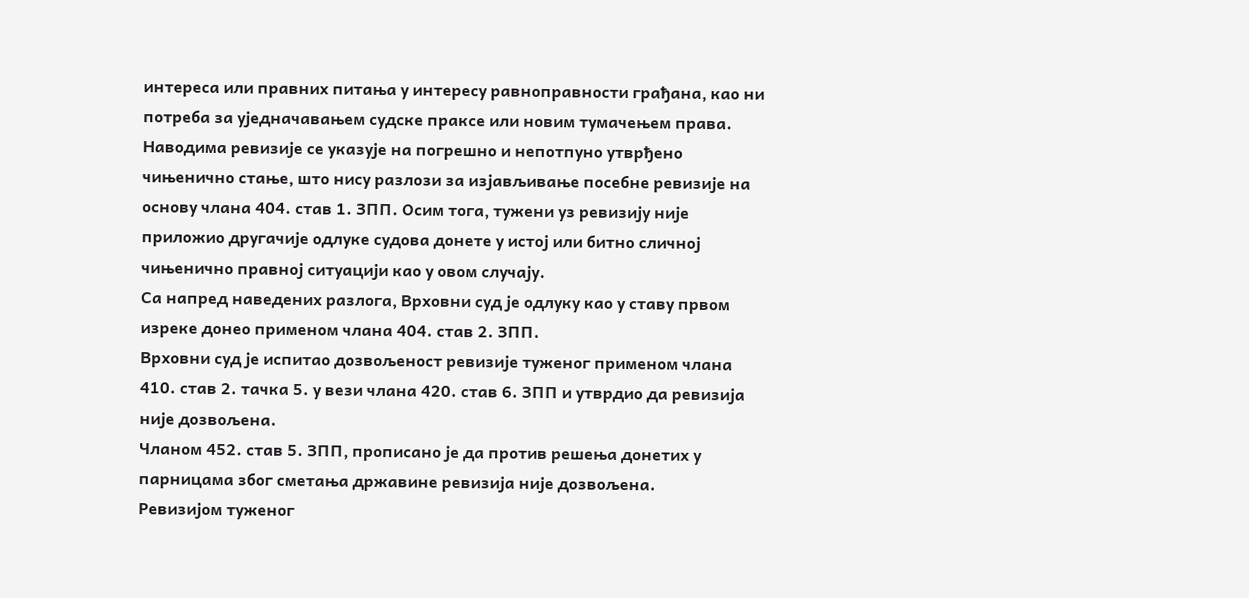интереса или правних питања у интересу равноправности грађана, као ни потреба за уједначавањем судске праксе или новим тумачењем права. Наводима ревизије се указује на погрешно и непотпуно утврђено чињенично стање, што нису разлози за изјављивање посебне ревизије на основу члана 404. став 1. ЗПП. Осим тога, тужени уз ревизију није приложио другачије одлуке судова донете у истој или битно сличној чињенично правној ситуацији као у овом случају.
Са напред наведених разлога, Врховни суд је одлуку као у ставу првом изреке донео применом члана 404. став 2. ЗПП.
Врховни суд је испитао дозвољеност ревизије туженог применом члана 410. став 2. тачка 5. у вези члана 420. став 6. ЗПП и утврдио да ревизија није дозвољена.
Чланом 452. став 5. ЗПП, прописано је да против решења донетих у парницама због сметања државине ревизија није дозвољена.
Ревизијом туженог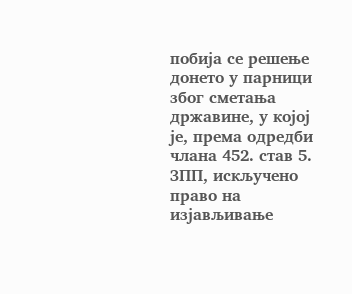побија се решење донето у парници због сметања државине, у којој је, према одредби члана 452. став 5. ЗПП, искључено право на изјављивање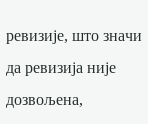ревизије, што значи да ревизија није дозвољена,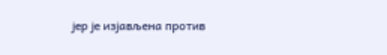јер је изјављена против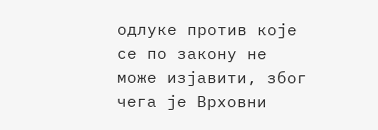одлуке против које се по закону не може изјавити, због чега је Врховни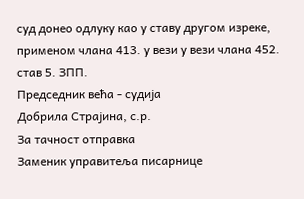суд донео одлуку као у ставу другом изреке, применом члана 413. у вези у вези члана 452. став 5. ЗПП.
Председник већа - судија
Добрила Страјина, с.р.
За тачност отправка
Заменик управитеља писарнице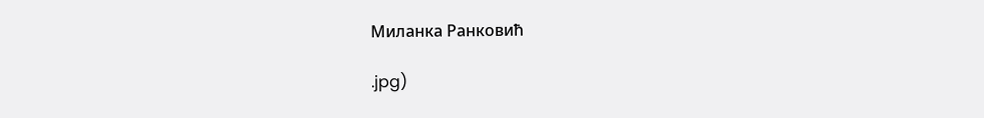Миланка Ранковић

.jpg)